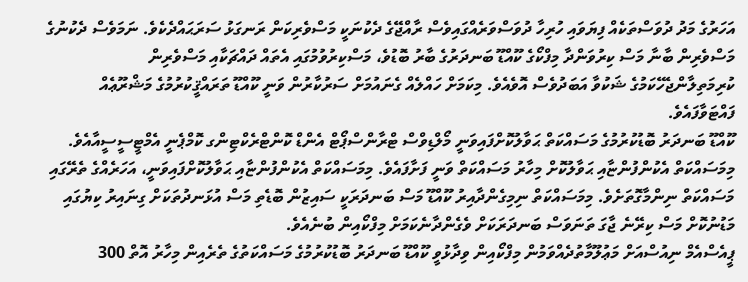އަހަރުގެ މަދު ދުވަސްތަކެއް ފިޔަވައި ހުރިހާ ދުވަސްވަރެއްގައިވެސް ރާއްޖޭގެ ދެކުނަކީ މަސްވެރިކަން ރަނގަޅު ސަރަޙައްދެކެވެ. ނަމަވެސް ދެކުނުގެ މަސްވެރިން ބާނާ މަސް ކިރުވަންދާ މިފްކޯގެ ކޫއްޑޫ ބަނދަރުގެ ބާރު ބޮޑުވެ، މަސްކިރުވުމުގައި އެތައް ދައްޗަކާއި މަސްވެރިން ކުރިމަތިލާންޖެހޭކަމުގެ ޝަކުވާ އަބަދުވެސް އޮވެއެވެ. މިކަމަށް ހައްލެއް ގެނައުމަށް ސަރުކާރުން ވަނީ ކޫއްޑޫ ތަރައްޤީކުރުމުގެ މަޝްރޫޢެއް ފައްޓަވާފައެވެ.
ކޫއްޑޫ ބަނދަރު ބޮޑުކުރުމުގެ މަސައްކަތް ޙަވާލުކޮށްފައިވަނީ މޯލްޑިވްސް ޓްރާންސްޕޯޓް އެންޑް ކޮންޓްރެކްޓިންގ ކޮމްޕެނީ އެމްޓީސީސީއާއެވެ. މިމަސައްކަތް އެކުންފުންޏާއި ޙަވާލުކޮށް މިހާރު މަސައްކަތް ވަނީ ފަށާފައެވެ. މިމަސައްކަތް އެކުންފުންޏާއި ޙަވާލުކޮށްފައިވަނީ، އަހަރެއްގެ ތެރޭގައި މަސައްކަތް ނިންމާގޮތަށެވެ. މިމަސައްކަތް ނިމިގެންދާއިރު ކޫއްޑޫ މަސް ބަނދަރަކީ ސައިޒުން ބޮޑެތި މަސް އުޅަނދުތަކަށް ގިނައިރު ކިޔުގައި މަޑުނުކޮށް މަސް ކިރޭނެ ޖާގަ ތަނަވަސް ބަނދަރަކަށް ވެގެންދާނެކަމަށް މިފްކޯއިން ބުނެއެވެ.
ޕީއެސްއެމް ނިއުސްއަށް މަޢުލޫމާތުދެއްވަމުން މިފްކޯއިން ވިދާޅުވީ ކޫއްޑޫ ބަނދަރު ބޮޑުކުރުމުގެ މަސައްކަތުގެ ތެރެއިން މިހާރު އޮތް 300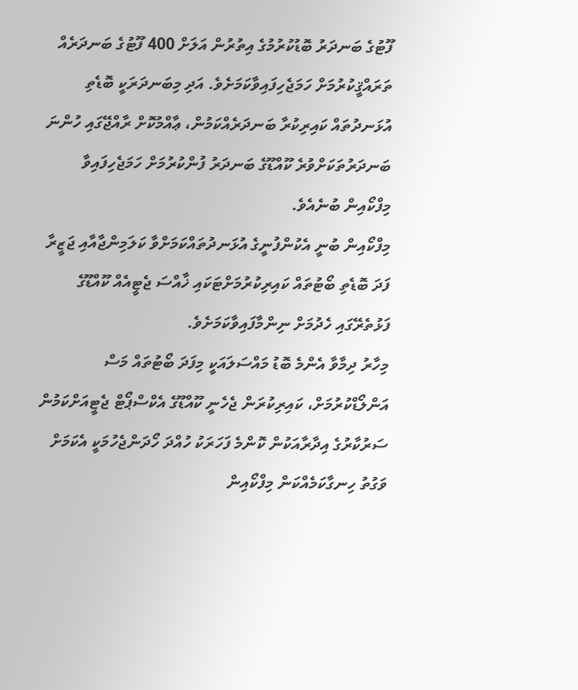ފޫޓުގެ ބަނދަރު ބޮޑުކުރުމުގެ އިތުރުން އަލަށް 400 ފޫޓުގެ ބަނދަރެއް ތަރައްޤީކުރުމަށް ހަމަޖެހިފައިވާކަމަށެވެ. އަދި މިބަނދަރަކީ ބޮޑެތި އުޅަނދުތައް ކައިރިކުރާ ބަނދަރެއްކަމުން، ޢާއްމުކޮށް ރާއްޖޭގައި ހުންނަ ބަނދަރުތަކަށްވުރެ ކޫއްޑޫގެ ބަނދަރު ފުންކުރުމަށް ހަމަޖެހިފައިވާ މިފްކޯއިން ބުނެއެވެ.
މިފްކޯއިން ބުނީ އެކުންފުނީގެ އުޅަނދުތައްކަމަށްވާ ކަލަމިންޖާއާއި ޖަޒީރާ ފަދަ ބޮޑެތި ބޯޓުތައް ކައިރިކުރުމަށްޓަކައި ޚާއްސަ ޖެޓީއެއް ކޫއްޑޫގެ ފަޅުތެރޭގައި ހެދުމަށް ނިންމާފައިވާކަމަށެވެ.
މިހާރު ދިމާވާ އެންމެ ބޮޑު މައްސަލައަކީ މިފަދަ ބޯޓުތައް މަސް އަންލޯޑްކުރުމަށް، ކައިރިކުރަން ޖެހެނީ ކޫއްޑޫގެ އެކްސްޕޯޓް ޖެޓީއަށްކަމުން ސަރުކާރުގެ އިދާރާއަކުން ކޮންމެ ފަހަރަކު ހުއްދަ ހޯދަންޖެހުމަކީ އެކަމަށް ވަގުތު ހިނގާކަމެއްކަން މިފްކޯއިން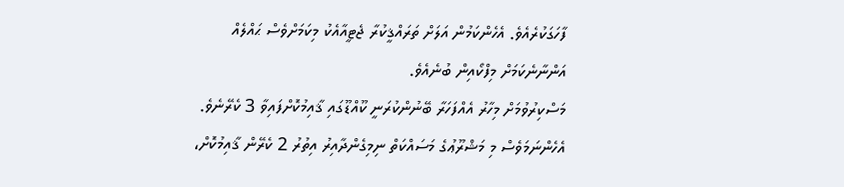ފާހަގަކުރެއެވެ. އެހެންކަމުން އަލަށް ތަރައްޤީކުރާ ޖެޓީއާއެކު މިކަމަށްވެސް ޙައްލެއް އަންނާނެކަމަށް މިފްކޯއިން ބުނެއެވެ.
މަސްކިރުވުމަށް މިހާރު އެއްފަހަރާ ބޭނުންކުރަނީ ކޫއްޑޫގައި ޤާއިމުކޮށްފައިވާ 3 ކެރޭނެވެ. އެހެންނަމަވެސް މި މަޝްރޫޢުގެ މަސައްކަތް ނިމިގެންދާއިރު އިތުރު 2 ކެރޭން ޤާއިމުކޮށް،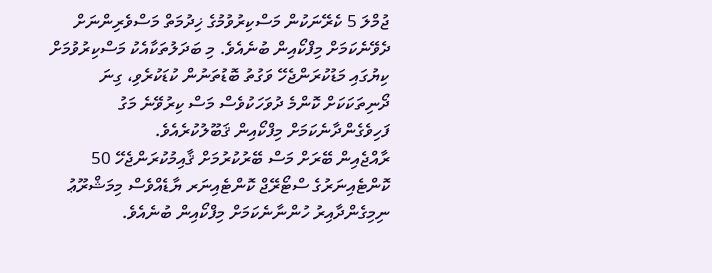ޖުމްލަ 5 ކެރޭނަކުން މަސްކިރުވުމުގެ ޚިދުމަތް މަސްވެރިންނަށް ދެވޭނެކަމަށް މިފްކޯއިން ބުނެއެވެ. މި ބަދަލުތަކާއެކު މަސްކިރުވުމަށް ކިޔުގައި މަޑުކުރަންޖެހޭ ވަގުތު ބޮޑުތަނުން ކުޑަކުރެވި، ގިނަ ދޯނިތަކަކަށް ކޮންމެ ދުވަހަކުވެސް މަސް ކިރުވޭނެ މަގު ފަހިވެގެންދާނެކަމަށް މިފްކޯއިން ޤަބޫލުކުރެއެވެ.
ރާއްޖެއިން ބޭރަށް މަސް ބޭރުކުރުމަށް ޤާއިމުކުރަންޖެހޭ 50 ކޮންޓެއިނަރުގެ ސްޓޯރޭޖް ކޮންޓެއިނަރ ޔާޑެއްވެސް މިމަޝްރޫޢު ނިމިގެންދާއިރު ހުންނާނެކަމަށް މިފްކޯއިން ބުނެއެވެ.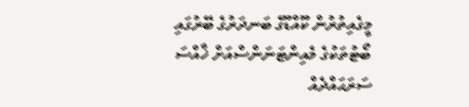މީގެއިތުރުން ކޫއްޑޫގެ ބަނދަރުގެ ބޭރުގައި ބޯޓުތަކުގެ މެއިންޓަނަންސްއަށް ޚާއްސަ ސަރަޙައްދެއް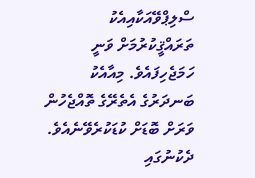ސްލިޕްވޭއަކާއިއެކު ތަރައްޤީކުރުމަށް ވަނީ ހަމަޖެހިފައެވެ. މިއާއެކު ބަނދަރުގެ އެތެރޭގެ ތޮއްޖެހުން ވަރަށް ބޮޑަށް ކުޑަކުރެވޭނެއެވެ.
ދެކުނުގައި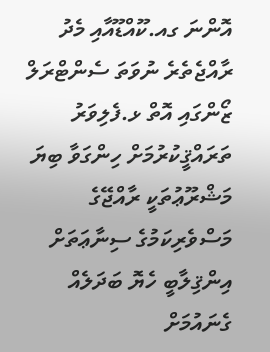އޮންނަ ގއ.ކޫއްޑޫއާއި މެދު ރާއްޖެތެރެ ނުވަތަ ސެންޓްރަލް ޒޯންގައި އޮތް ޅ.ފެލިވަރު ތަރައްޤީކުރުމަށް ހިންގަވާ ބިޔަ މަޝްރޫޢުތަކީ ރާއްޖޭގެ މަސްވެރިކަމުގެ ސިނާޢަތަށް އިންޤިލާބީ ހެޔޮ ބަދަލެއް ގެނައުމަށް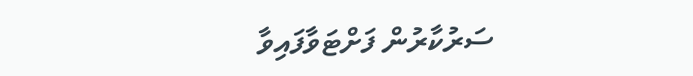ސަރުކާރުން ފަށްޓަވާފައިވާ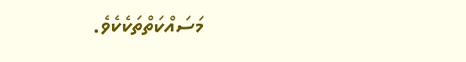މަސައްކަތްތަކެކެވެ.